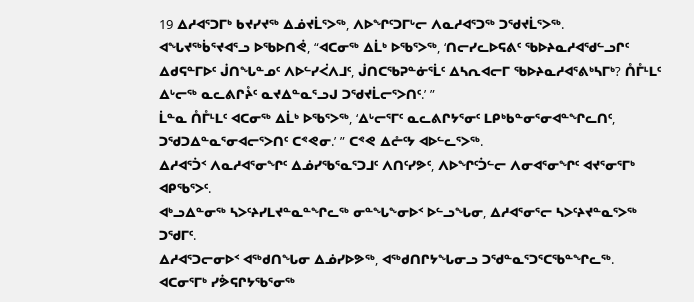19 ᐃᓱᐊᕐᑐᒥᒃ ᑲᔪᓯᔪᖅ ᐃᓅᔪᒫᕐᐳᖅ, ᐱᐅᖏᑦᑐᒥᒡᓕ ᐱᓇᓱᐊᕐᑐᖅ ᑐᖁᔪᒫᕐᐳᖅ.
ᐊᖓᔪᖅᑳᕐᔪᐊᕐᓗ ᐅᖃᐅᑎᕚ, “ᐊᑕᓂᖅ ᐃᒫᒃ ᐅᖃᕐᐳᖅ, ‘ᑎᓕᓯᓚᐅᕋᕕᑦ ᖃᐅᔨᓇᓱᐊᖁᓪᓗᒋᑦ ᐃᑯᕋᓐᒥᐅᑦ ᒎᑎᖓᓐᓄᑦ ᐱᐅᓪᓯᐹᐱᒧᑦ, ᒎᑎᑕᖃᕈᓐᓃᕐᒫᑦ ᐃᓴᕆᐊᓕᒥ ᖃᐅᔨᓇᓱᐊᕐᕕᒃᓴᒥᒃ? ᑍᒤᒻᒪᑦ ᐃᒡᓕᖅ ᓇᓚᕕᒋᔧᑦ ᓇᔪᐃᓐᓇᕐᓗᒍ ᑐᖁᔪᒫᓕᕐᐳᑎᑦ.’ ”
ᒫᓐᓇ ᑍᒤᒻᒪᑦ ᐊᑕᓂᖅ ᐃᒫᒃ ᐅᖃᕐᐳᖅ, ‘ᐃᒡᓕᕐᒥᑦ ᓇᓚᕕᒋᔭᕐᓂᑦ ᒪᑭᒃᑲᓐᓂᕐᓂᐊᓐᖏᓚᑎᑦ, ᑐᖁᑐᐃᓐᓇᕐᓂᐊᓕᕐᐳᑎᑦ ᑕᕝᕙᓂ.’ ” ᑕᕝᕙ ᐃᓔᑦᔭ ᐊᐅᓪᓚᕐᐳᖅ.
ᐃᓱᐊᕐᑑᑉ ᐱᓇᓱᐊᕐᓂᖏᑦ ᐃᓅᓯᖃᕐᓇᕐᑐᒧᑦ ᐱᑎᑦᓯᕗᑦ, ᐱᐅᖏᑦᑑᓪᓕ ᐱᓂᐊᕐᓂᖏᑦ ᐊᔪᕐᓂᕐᒥᒃ ᐊᑭᖃᕐᐳᑦ.
ᐊᒃᓗᐃᓐᓂᖅ ᓴᐳᑦᔨᓯᒪᔪᓐᓇᓐᖏᓚᖅ ᓂᓐᖓᖕᓂᐅᑉ ᐅᓪᓗᖓᓂ, ᐃᓱᐊᕐᓂᕐᓕ ᓴᐳᑦᔨᔪᓐᓇᕐᐳᖅ ᑐᖁᒥᑦ.
ᐃᓱᐊᕐᑐᓕᓂᐅᑉ ᐊᖅᑯᑎᖓᓂ ᐃᓅᓯᐅᕗᖅ, ᐊᖅᑯᑎᒋᔭᖓᓂᓗ ᑐᖁᓐᓇᕐᑐᕐᑕᖃᓐᖏᓚᖅ.
ᐊᑕᓂᕐᒥᒃ ᓯᕘᕋᒋᔭᖃᕐᓂᖅ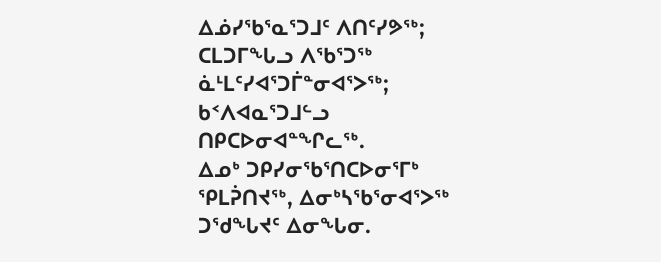ᐃᓅᓯᖃᕐᓇᕐᑐᒧᑦ ᐱᑎᑦᓯᕗᖅ; ᑕᒪᑐᒥᖓᓗ ᐱᖃᕐᑐᖅ ᓈᒻᒪᑦᓯᐊᕐᑐᒦᓐᓂᐊᕐᐳᖅ; ᑲᑉᐱᐊᓇᕐᑐᒧᓪᓗ ᑎᑭᑕᐅᓂᐊᓐᖏᓚᖅ.
ᐃᓄᒃ ᑐᑭᓯᓂᖃᕐᑎᑕᐅᓂᕐᒥᒃ ᕿᒪᕉᑎᔪᖅ, ᐃᓂᒃᓴᖃᕐᓂᐊᕐᐳᖅ ᑐᖁᖓᔪᑦ ᐃᓂᖓᓂ.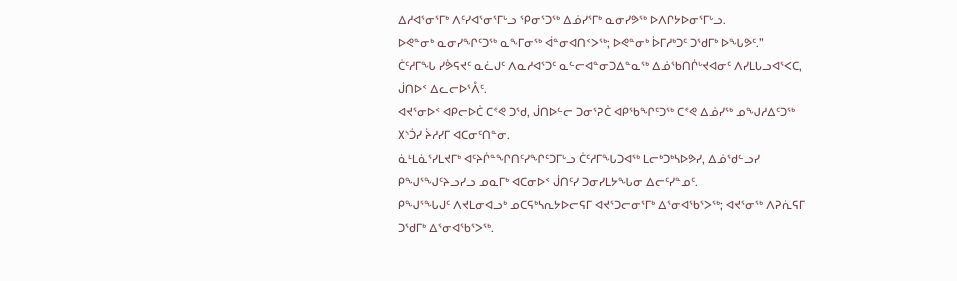ᐃᓱᐊᕐᓂᕐᒥᒃ ᐱᑦᓯᐊᕐᓂᕐᒥᒡᓗ ᕿᓂᕐᑐᖅ ᐃᓅᓯᕐᒥᒃ ᓇᓂᓯᕗᖅ ᐅᐱᒋᔭᐅᓂᕐᒥᒡᓗ.
ᐅᕙᓐᓂᒃ ᓇᓂᓯᖏᑦᑐᖅ ᓇᖕᒥᓂᖅ ᐋᓐᓂᐊᑎᑉᐳᖅ; ᐅᕙᓐᓂᒃ ᐆᒥᓱᒃᑐᑦ ᑐᖁᒥᒃ ᐅᖓᕗᑦ.”
ᑖᑦᓱᒥᖓ ᓯᕘᕋᔪᑦ ᓇᓛᒍᑦ ᐱᓇᓱᐊᕐᑐᑦ ᓇᓪᓕᐊᓐᓂᑐᐃᓐᓇᖅ ᐃᓅᖃᑎᒌᒡᔪᐊᓂᑦ ᐱᓯᒪᒐᓗᐊᕐᐸᑕ, ᒎᑎᐅᑉ ᐃᓚᓕᐅᕐᐰᑦ.
ᐊᔪᕐᓂᐅᑉ ᐊᑭᓕᐅᑖ ᑕᕝᕙ ᑐᖁ, ᒎᑎᐅᓪᓕ ᑐᓂᕐᕈᑖ ᐊᑭᖃᖏᑦᑐᖅ ᑕᕝᕙ ᐃᓅᓯᖅ ᓄᖑᓱᐃᑦᑐᖅ ᙭ᔅᑑᓯ ᔩᓱᓯᒥ ᐊᑕᓂᑦᑎᓐᓂ.
ᓈᒻᒪᓈᕐᓯᒪᔪᒥᒃ ᐊᑦᔨᒌᓐᖏᑎᑦᓯᖏᑦᑐᒥᒡᓗ ᑖᑦᓱᒥᖓᑐᐊᖅ ᒪᓕᒃᑐᒃᓴᐅᕗᓯ, ᐃᓅᖁᓪᓗᓯ ᑭᖑᕐᖑᑦᔨᓗᓯᓗ ᓄᓇᒥᒃ ᐊᑕᓂᐅᑉ ᒎᑎᑦᓯ ᑐᓂᓯᒪᔭᖓᓂ ᐃᓕᑦᓯᓐᓄᑦ.
ᑭᖑᕐᖓᒍᑦ ᐱᔪᒪᓂᐊᓗᒃ ᓄᑕᕋᒃᓴᕆᔭᐅᓕᕋᒥ ᐊᔪᕐᑐᓕᓂᕐᒥᒃ ᐃᕐᓂᐊᖃᕐᐳᖅ; ᐊᔪᕐᓂᖅ ᐱᕈᕇᕋᒥ ᑐᖁᒥᒃ ᐃᕐᓂᐊᖃᕐᐳᖅ.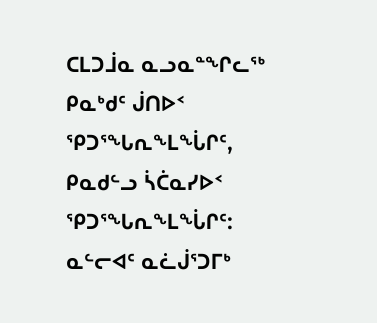ᑕᒪᑐᒨᓇ ᓇᓗᓇᓐᖏᓚᖅ ᑭᓇᒃᑯᑦ ᒎᑎᐅᑉ ᕿᑐᕐᖓᕆᖕᒪᖔᒋᑦ, ᑭᓇᑯᓪᓗ ᓵᑖᓇᓯᐅᑉ ᕿᑐᕐᖓᕆᖕᒪᖔᒋᑦ: ᓇᓪᓕᐊᑦ ᓇᓛᒎᕐᑐᒥᒃ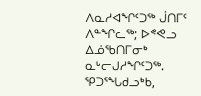ᐱᓇᓱᐊᖏᑦᑐᖅ ᒎᑎᒥᑦ ᐱᓐᖏᓚᖅ; ᐅᕝᕙᓗ ᐃᓅᖃᑎᒥᓂᒃ ᓇᒡᓕᒍᓱᖏᑦᑐᖅ.
ᕿᑐᕐᖓᑯᓗᒃᑲ,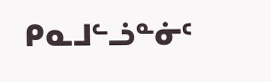ᑭᓇᒧᓪᓘᓐᓃᑦ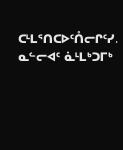ᑕᒻᒪᕐᑎᑕᐅᑦᑍᓕᒋᑦᓯ. ᓇᓪᓕᐊᑦ ᓈᒻᒪᒃᑐᒥᒃ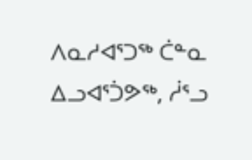ᐱᓇᓱᐊᕐᑐᖅ ᑖᓐᓇ ᐃᓗᐊᕐᑑᕗᖅ, ᓲᕐᓗ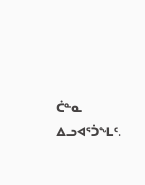ᑖᓐᓇ ᐃᓗᐊᕐᑑᖕᒪᑦ.